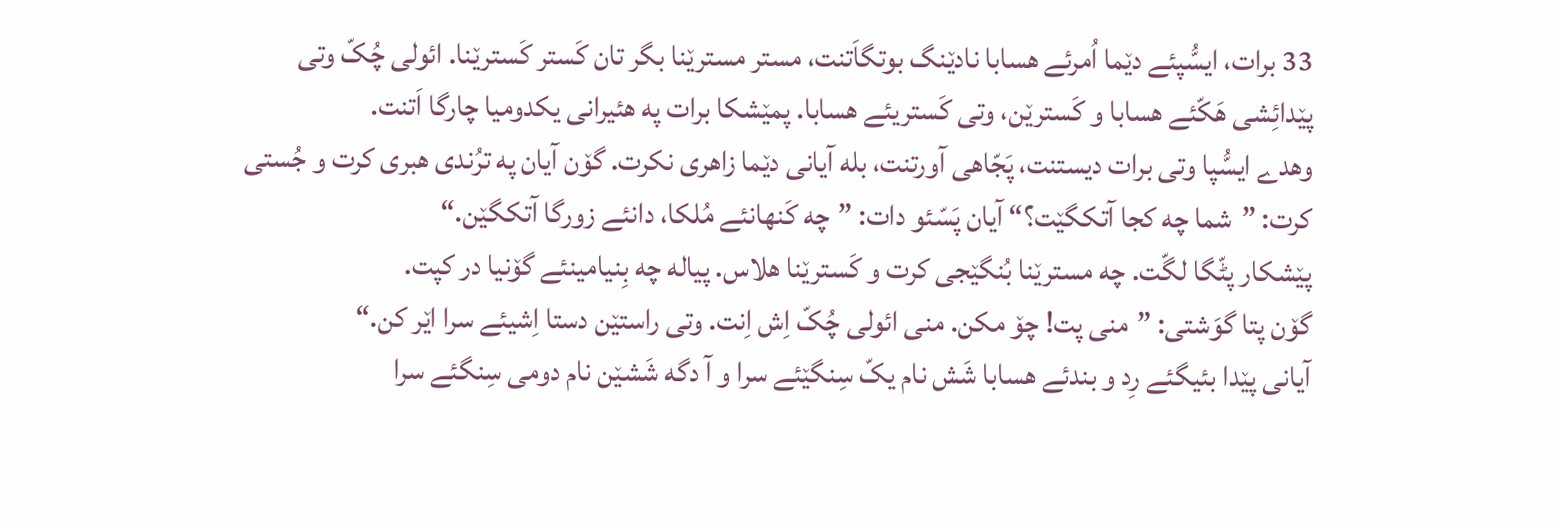33 برات، ایسُّپئے دێما اُمرئے هسابا نادێنگ بوتگاَتنت، مستر مسترێنا بگر تان کَستر کَسترێنا. ائولی چُکّ وتی پێدائِشی هَکّئے هسابا و کَسترێن، وتی کَستریئے هسابا. پمێشکا برات په هئیرانی یکدومیا چارگا اَتنت.
وهدے ایسُّپا وتی برات دیستنت، پَجّاهی آورتنت، بله آیانی دێما زاهری نکرت. گۆن آیان په ترُندی هبری کرت و جُستی کرت: ”شما چه کجا آتکگێت؟“ آیان پَسّئو دات: ”چه کَنهانئے مُلکا، دانئے زورگا آتکگێن.“
پێشکار پٹّگا لگّت. چه مسترێنا بُنگێجی کرت و کَسترێنا هلاس. پیاله چه بِنیامینئے گۆنیا در کپت.
گۆن پتا گوَشتی: ”منی پت! چۆ مکن. منی ائولی چُکّ اِش اِنت. وتی راستێن دستا اِشیئے سرا اێر کن.“
آیانی پێدا بئیگئے رِد و بندئے هسابا شَش نام یکّ سِنگێئے سرا و آ دگه شَشێن نام دومی سِنگئے سرا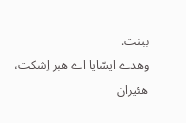ببنت.
وهدے ایسّایا اے هبر اِشکت، هئیران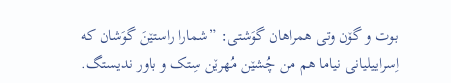بوت و گۆن وتی همراهان گوَشتی: ”شمارا راستێنَ گوَشان که اِسراییلیانی نیاما هم من چُشێن مُهرێن سِتک و باور ندیستگ.